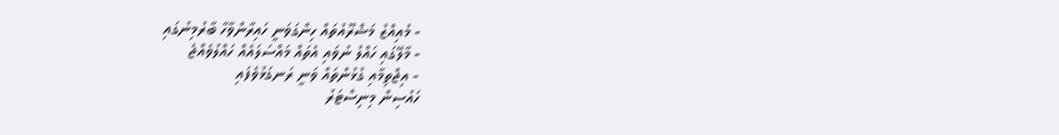- މުއިއްޒު މަޝްރޫއުތައް ހިންގަވަނީ ހައިރާންވާހާ ބާރުމިނުގައި
- މާލޭގައި ހައްލު ނުވައި އެތައް މައްސަލައެއް ހައްލުވެއްޖެ
- އިޖްތިމާއި ގުޅުންތައް ވަނީ ރަނގަޅުވެފައި
ހައުސިން މިނިސްޓަރު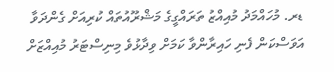ޑރ. މުހައްމަދު މުއިއްޒު ތަރައްގީގެ މަޝްރޫއުތައް ކުރިއަށް ގެންދަވާ އަވަސްކަން ފެނި ހައިރާންވާ ކަމަށް ވިދާޅުވެ މިނިސްޓަރު މުއިއްޒަށް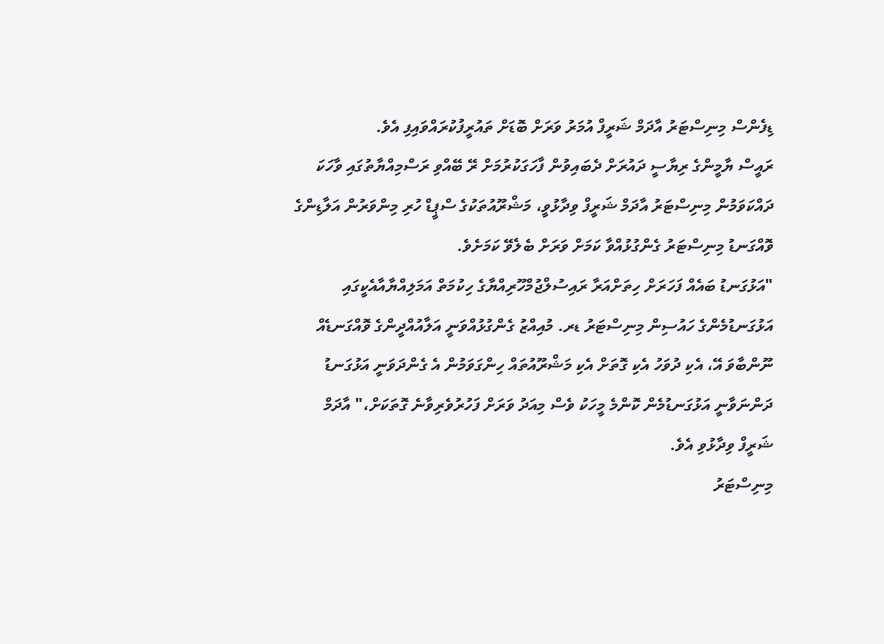ޑިފެންސް މިނިސްޓަރު އާދަމް ޝަރީފް އުމަރު ވަރަށް ބޮޑަށް ތައުރީފުކުރައްވައިފި އެވެ.
ރައީސް ޔާމީންގެ ރިޔާސީ ދައުރަށް ދެބައިވުން ފާހަގަކުރުމަށް ރޭ ބޭއްވި ރަސްމިއްޔާތުގައި ވާހަކަ ދައްކަވަމުން މިނިސްޓަރު އާދަމް ޝަރީފް ވިދާޅުވީ، މަޝްރޫއުތަކުގެ ސްޕީޑް ހުރި މިންވަރުން އަލާޑިންގެ ވޮއްގަނޑު މިނިސްޓަރު ގެންގުޅުއްވާ ކަމަށް ވަރަށް ބެލެވޭ ކަމަށެވެ.
"އަޅުގަނޑު ބައެއް ފަހަރަށް ހިތަށްއަރާ ރައިސުލްޖުމްހޫރިއްޔާގެ ހިކުމަތް އަމަލިއްޔާއާއެކީގައި އަޅުގަނޑުމެންގެ ހައުސިން މިނިސްޓަރު ޑރ. މުއިއްޒު ގެންގުޅުއްވަނީ އަލާއުއްދީންގެ ވޮއްގަނޑެއް ނޫންބާވަ އޭ، އެކި ދުވަހު އެކި ގޮތަށް އެކި މަޝްރޫއުތައް ހިންގަވަމުން އެ ގެންދަވަނީ އަޅުގަނޑު ދަންނަވާނީ އަޅުގަނޑުމެން ކޮންމެ މީހަކު ވެސް މިއަދު ވަރަށް ފަހުރުވެރިވާނެ ގޮތަކަށް،" އާދަމް ޝަރީފް ވިދާޅުވި އެވެ.
މިނިސްޓަރު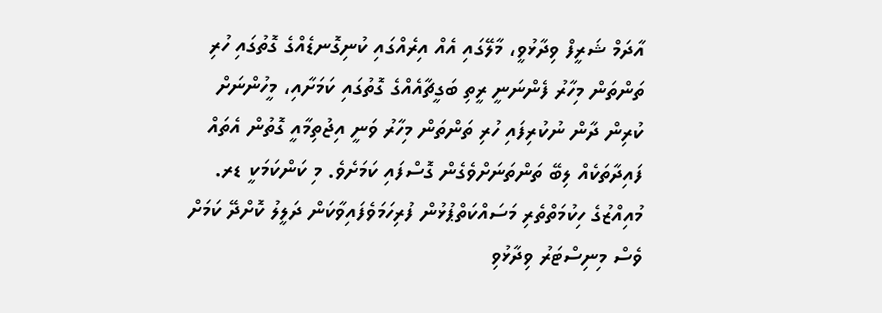އާދަމް ޝަރީފް ވިދާޅުވީ، މާލޭގައި އެއް އިރެއްގައި ކުނިގޮނޑެއްގެ ގޮތުގައި ހުރި ތަންތަން މިހާރު ފެންނަނީ ރީތި ބަގީޗާއެއްގެ ގޮތުގައި ކަމަށާއި، މީހުންނަށް ކުރިން ދާން ނުކުރިފައި ހުރި ތަންތަން މިހާރު ވަނީ އިޖުތިމާއީ ގޮތުން އެތައް ފައިދާތަކެއް ލިބޭ ތަންތަނަށްވެގެން ގޮސްފައި ކަމަށެވެ. މި ކަންކަމަކީ ޑރ. މުއިއްޒުގެ ހިކުމަތްތެރި މަސައްކަތްޕުޅުން ފުރިހަމަވެފައިވާކަން ދަލީލު ކޮށްދޭ ކަމަށް ވެސް މިނިސްޓަރު ވިދާޅުވި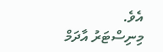އެވެ.
މިނިސްޓަރު އާދަމް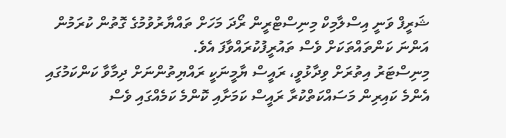ޝަރީފް ވަނީ އިސްލާމިކް މިނިސްޓްރީން ރޯދަ މަހަށް ތައްޔާރުވުމުގެ ގޮތުން ކުރަމުން އަންނަ ކަންތައްތަކަށް ވެސް ތައުރީފުކުރައްވާފަ އެވެ.
މިނިސްޓަރު އިތުރަށް ވިދާޅުވީ، ރައީސް ޔާމީނަކީ ރައްޔިތުންނަށް ދިމާވާ ކަންކަމުގައި އެންމެ ކައިރިން މަސައްކަތްކުރާ ރައީސް ކަމަށާއި ކޮންމެ ކަމެއްގައި ވެސް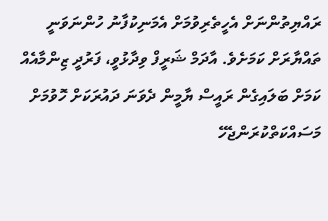ރައްޔިތުންނަށް އެހީތެރިވުމަށް އެމަނިކުފާނު ހުންނަވަނީ ތައްޔާރަށް ކަމަށެވެ. އާދަމް ޝަރީފް ވިދާޅުވީ، ފަރުދީ ޒިންމާއެއް ކަމަށް ބަލައިގެން ރައީސް ޔާމީން ދެވަނަ ދައުރަކަށް ހޮވުމަށް މަސައްކަތްކުރަންޖެހޭ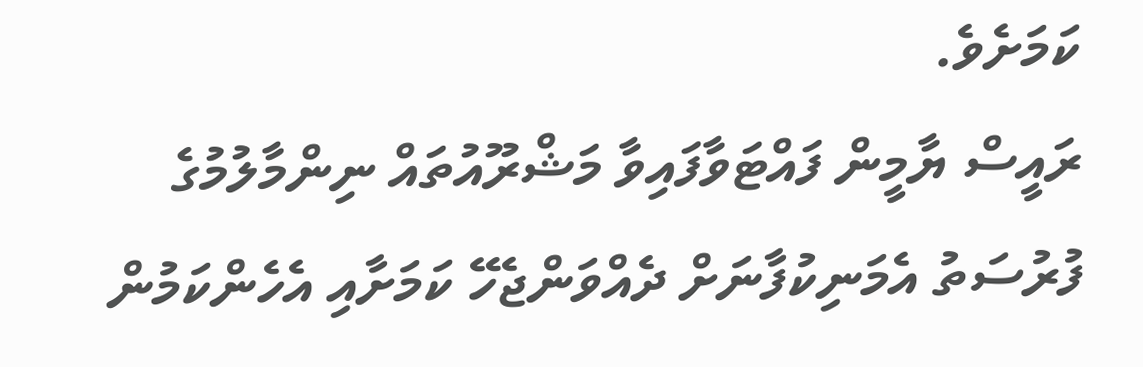ކަމަށެވެ.
ރައީސް ޔާމީން ފައްޓަވާފައިވާ މަޝްރޫއުތައް ނިންމާލުމުގެ ފުރުސަތު އެމަނިކުފާނަށް ދެއްވަންޖެހޭ ކަމަށާއި އެހެންކަމުން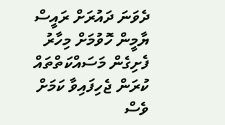ދެވަނަ ދައުރަށް ރައީސް ޔާމީން ހޮވުމަށް މިހާރު ފެށިގެން މަސައްކަތްތައް ކުރަން ޖެހިފައިވާ ކަމަށް ވެސް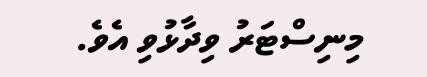މިނިސްޓަރު ވިދާޅުވި އެވެ.